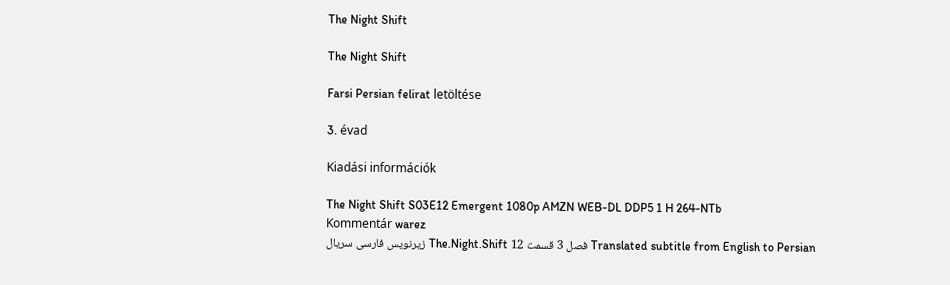The Night Shift

The Night Shift

Farsi Persian felirat letöltése

3. évad

Kiadási információk

The Night Shift S03E12 Emergent 1080p AMZN WEB-DL DDP5 1 H 264-NTb
Kommentár warez
Translated subtitle from English to Persian فصل 3 قسمت 12 The.Night.Shift زیرنویس فارسی سریال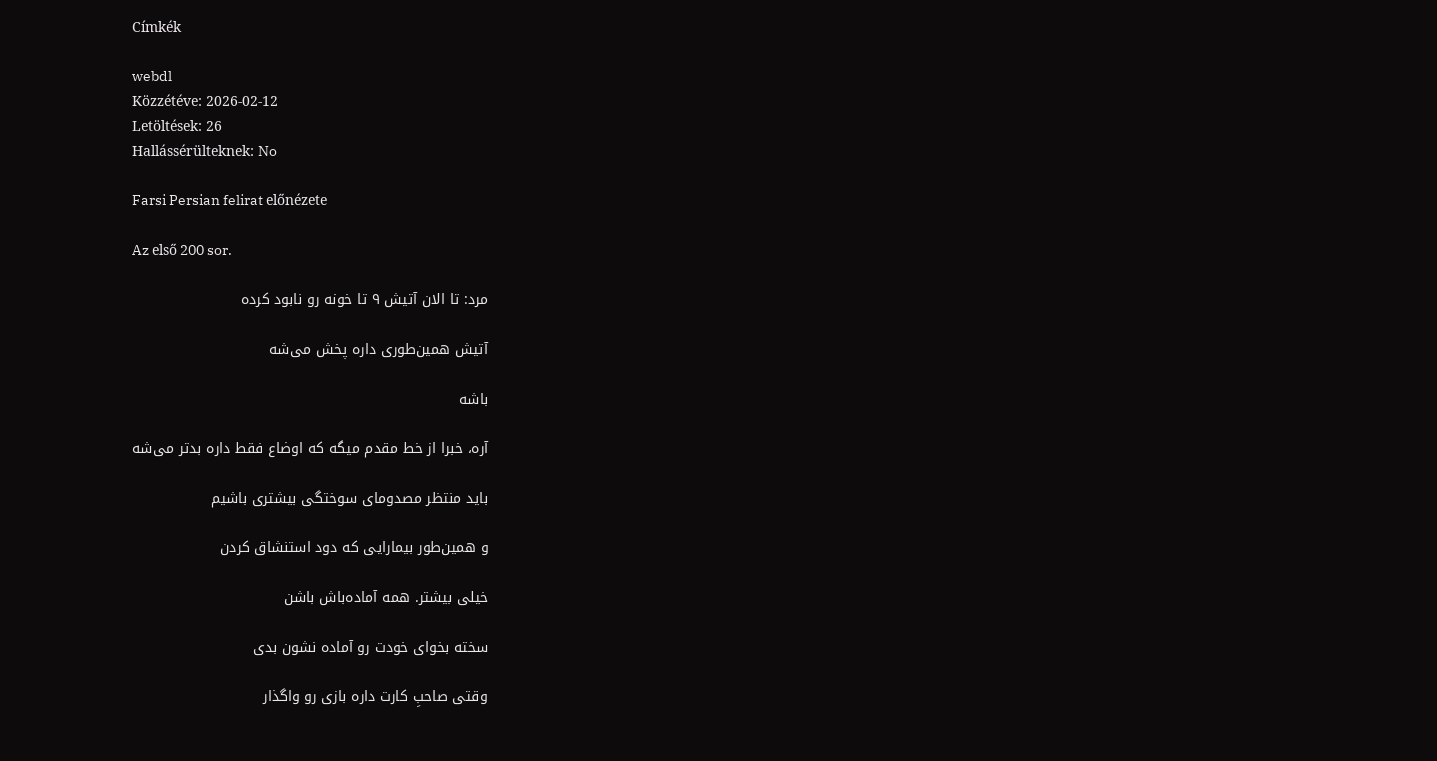Címkék

webdl
Közzétéve: 2026-02-12
Letöltések: 26
Hallássérülteknek: No

Farsi Persian felirat előnézete

Az első 200 sor.

مرد: تا الان آتیش ۹ تا خونه رو نابود کرده

آتیش همین‌طوری داره پخش می‌شه

باشه

آره، خبرا از خط مقدم میگه که اوضاع فقط داره بدتر می‌شه

باید منتظر مصدومای سوختگی بیشتری باشیم

و همین‌طور بیمارایی که دود استنشاق کردن

خیلی بیشتر. همه آماده‌باش باشن

سخته بخوای خودت رو آماده نشون بدی

وقتی صاحبِ کارت داره بازی رو واگذار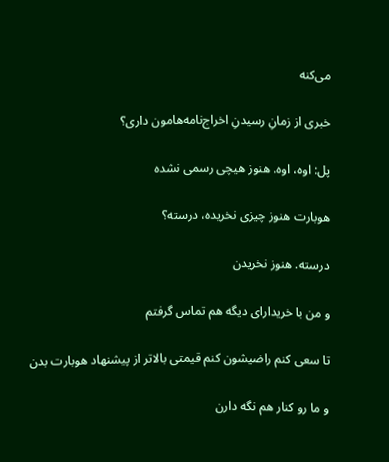می‌کنه

خبری از زمانِ رسیدنِ اخراج‌نامه‌هامون داری؟

پل: اوه، اوه. هنوز هیچی رسمی نشده

هوبارت هنوز چیزی نخریده، درسته؟

درسته. هنوز نخریدن

و من با خریدارای دیگه هم تماس گرفتم

تا سعی کنم راضیشون کنم قیمتی بالاتر از پیشنهاد هوبارت بدن

و ما رو کنار هم نگه دارن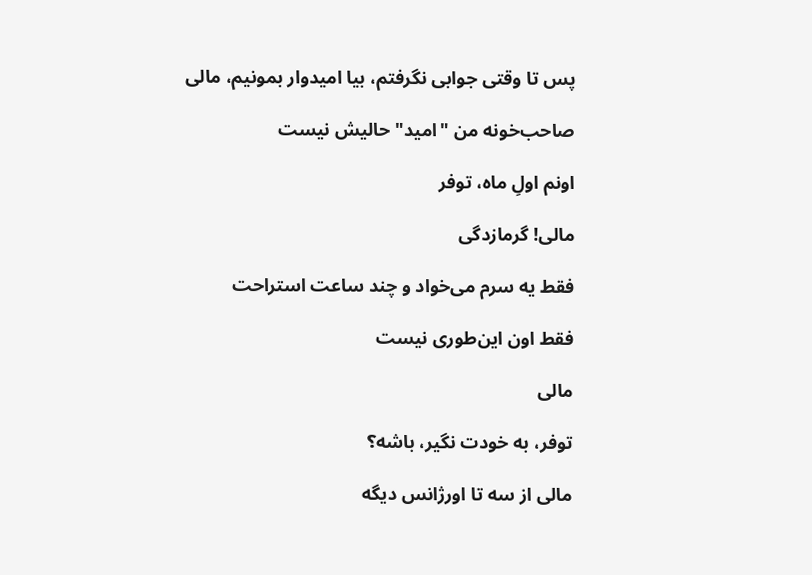پس تا وقتی جوابی نگرفتم، بیا امیدوار بمونیم، مالی

صاحب‌خونه‌ من "امید" حالیش نیست

اونم اولِ ماه، توفر

مالی! گرمازدگی

فقط یه سرم می‌خواد و چند ساعت استراحت

فقط اون این‌طوری نیست

مالی

توفر، به خودت نگیر، باشه؟

مالی از سه تا اورژانس دیگه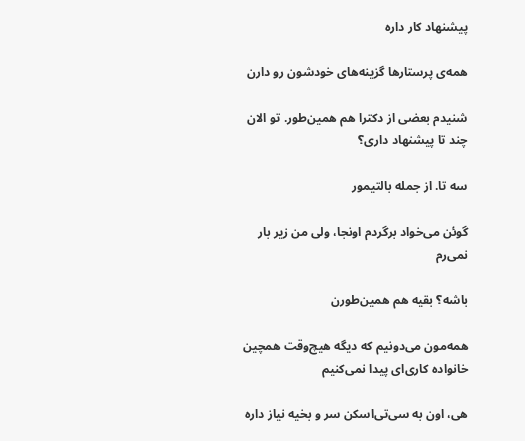پیشنهاد کار داره

همه‌ی پرستارها گزینه‌های خودشون رو دارن

شنیدم بعضی از دکترا هم همین‌طور. تو الان چند تا پیشنهاد داری؟

سه تا. از جمله بالتیمور

گوئن می‌خواد برگردم اونجا، ولی من زیر بار نمی‌رم

باشه؟ بقیه هم همین‌طورن

همه‌مون می‌دونیم که دیگه هیچ‌وقت همچین خانواده‌ کاری‌ای پیدا نمی‌کنیم

هی، اون به سی‌تی‌اسکن سر و بخیه نیاز داره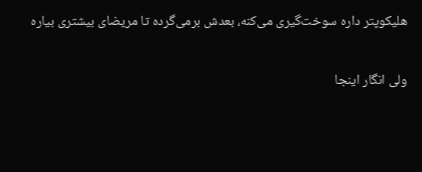هلیکوپتر داره سوخت‌گیری می‌کنه، بعدش برمی‌گرده تا مریضای بیشتری بیاره

ولی انگار اینجا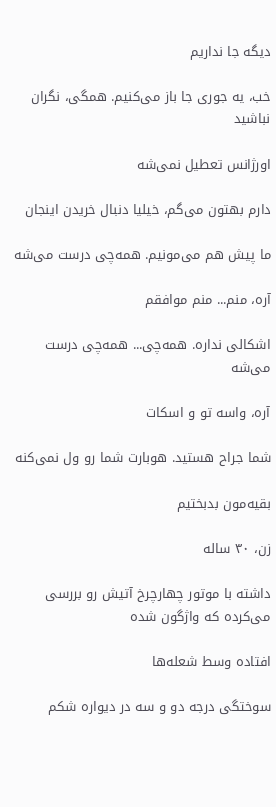دیگه جا نداریم

خب، یه جوری جا باز می‌کنیم. همگی، نگران نباشید

اورژانس تعطیل نمی‌شه

دارم بهتون می‌گم، خیلیا دنبال خریدن اینجان

ما پیش هم می‌مونیم. همه‌چی درست می‌شه

آره، منم... منم موافقم

اشکالی نداره. همه‌چی... همه‌چی درست می‌شه

آره، واسه تو و اسکات

شما جراح هستید. هوبارت شما رو ول نمی‌کنه

بقیه‌مون بدبختیم

زن، ۳۰ ساله

داشته با موتور چهارچرخ آتیش رو بررسی می‌کرده که واژگون شده

افتاده وسط شعله‌ها

سوختگی درجه دو و سه در دیواره شکم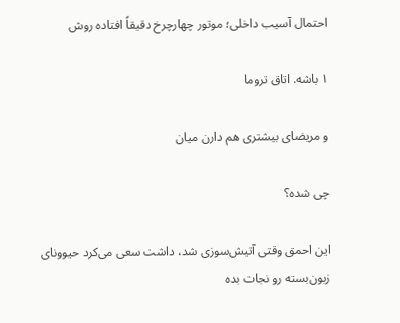احتمال آسیب داخلی؛ موتور چهارچرخ دقیقاً افتاده روش

۱ باشه. اتاق تروما

و مریضای بیشتری هم دارن میان

چی شده؟

این احمق وقتی آتیش‌سوزی شد، داشت سعی می‌کرد حیوونای زبون‌بسته رو نجات بده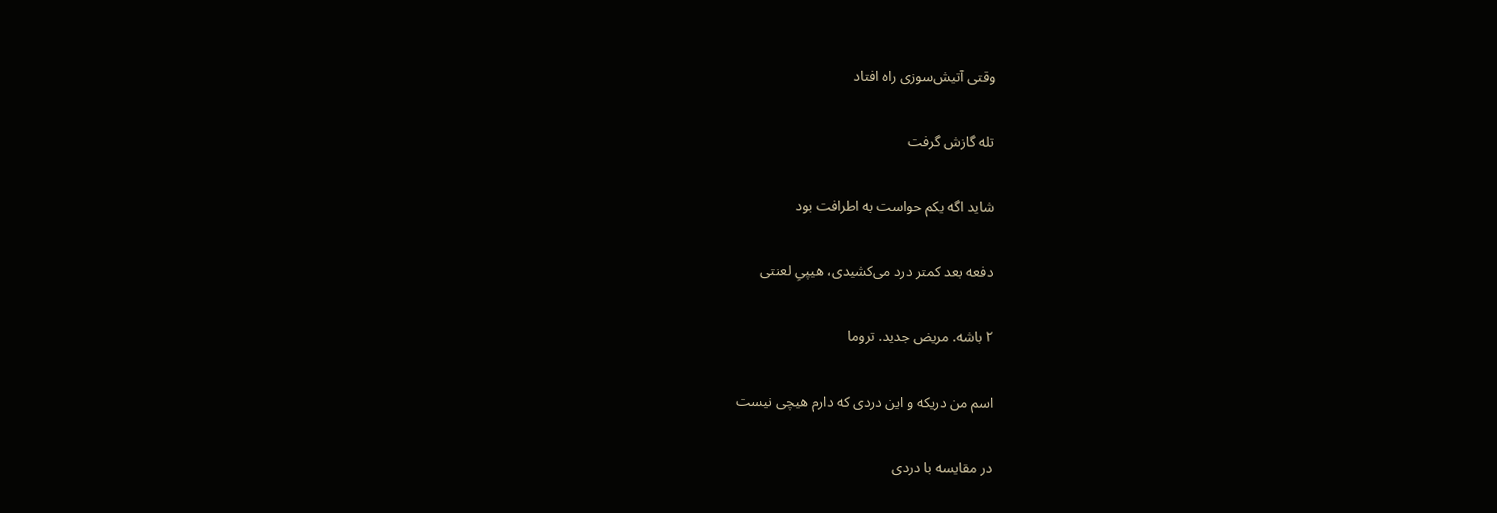وقتی آتیش‌سوزی راه افتاد

تله گازش گرفت

شاید اگه یکم حواست به اطرافت بود

دفعه بعد کمتر درد می‌کشیدی، هیپیِ لعنتی

۲ باشه. مریض جدید. تروما

اسم من دریکه و این دردی که دارم هیچی نیست

در مقایسه با دردی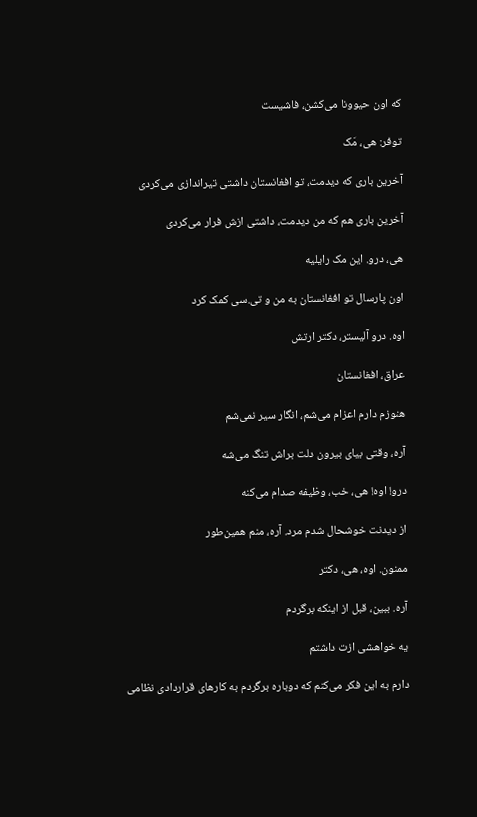که اون حیوونا می‌کشن، فاشیست

توفر: هی، مَک

آخرین باری که دیدمت، تو افغانستان داشتی تیراندازی می‌کردی

آخرین باری هم که من دیدمت، داشتی ازش فرار می‌کردی

هی، درو. این مک رایلیه

اون پارسال تو افغانستان به من و تی.سی کمک کرد

اوه. درو آلیستر، دکتر ارتش

عراق، افغانستان

هنوزم دارم اعزام می‌شم، انگار سیر نمی‌شم

آره، وقتی بیای بیرون دلت براش تنگ می‌شه

درو! اوه! هی، خب، وظیفه صدام می‌کنه

از دیدنت خوشحال شدم مرد. آره، منم همین‌طور

ممنون. اوه، هی، دکتر

آره. ببین، قبل از اینکه برگردم

یه خواهشی ازت داشتم

دارم به این فکر می‌کنم که دوباره برگردم به کارهای قراردادی نظامی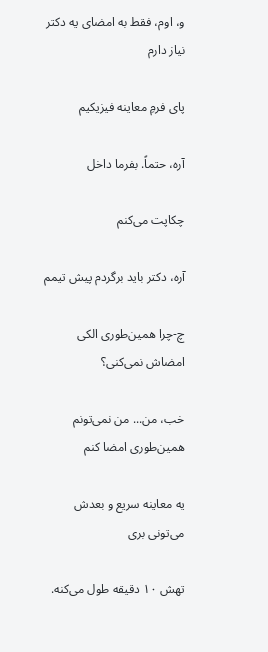و، اوم، فقط به امضای یه دکتر نیاز دارم

پای فرمِ معاینه فیزیکیم

آره، حتماً. بفرما داخل

چکاپت می‌کنم

آره، دکتر باید برگردم پیش تیمم

چ-چرا همین‌طوری الکی امضاش نمی‌کنی؟

خب، من... من نمی‌تونم همین‌طوری امضا کنم

یه معاینه سریع و بعدش می‌تونی بری

تهش ۱۰ دقیقه طول می‌کنه.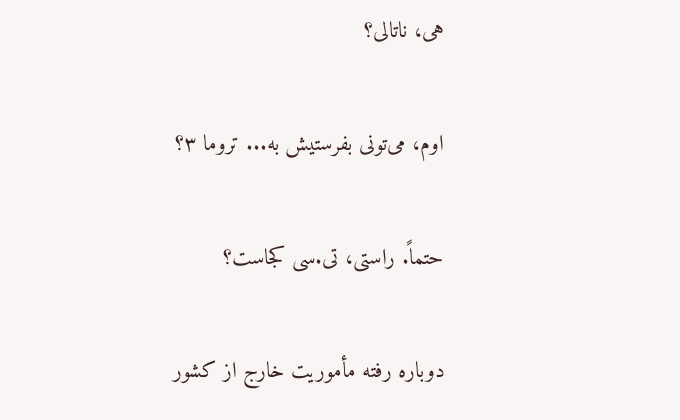هی، ناتالی؟

اوم، می‌تونی بفرستیش به... تروما ۳؟

حتماً. راستی، تی.سی کجاست؟

دوباره رفته مأموریت خارج از کشور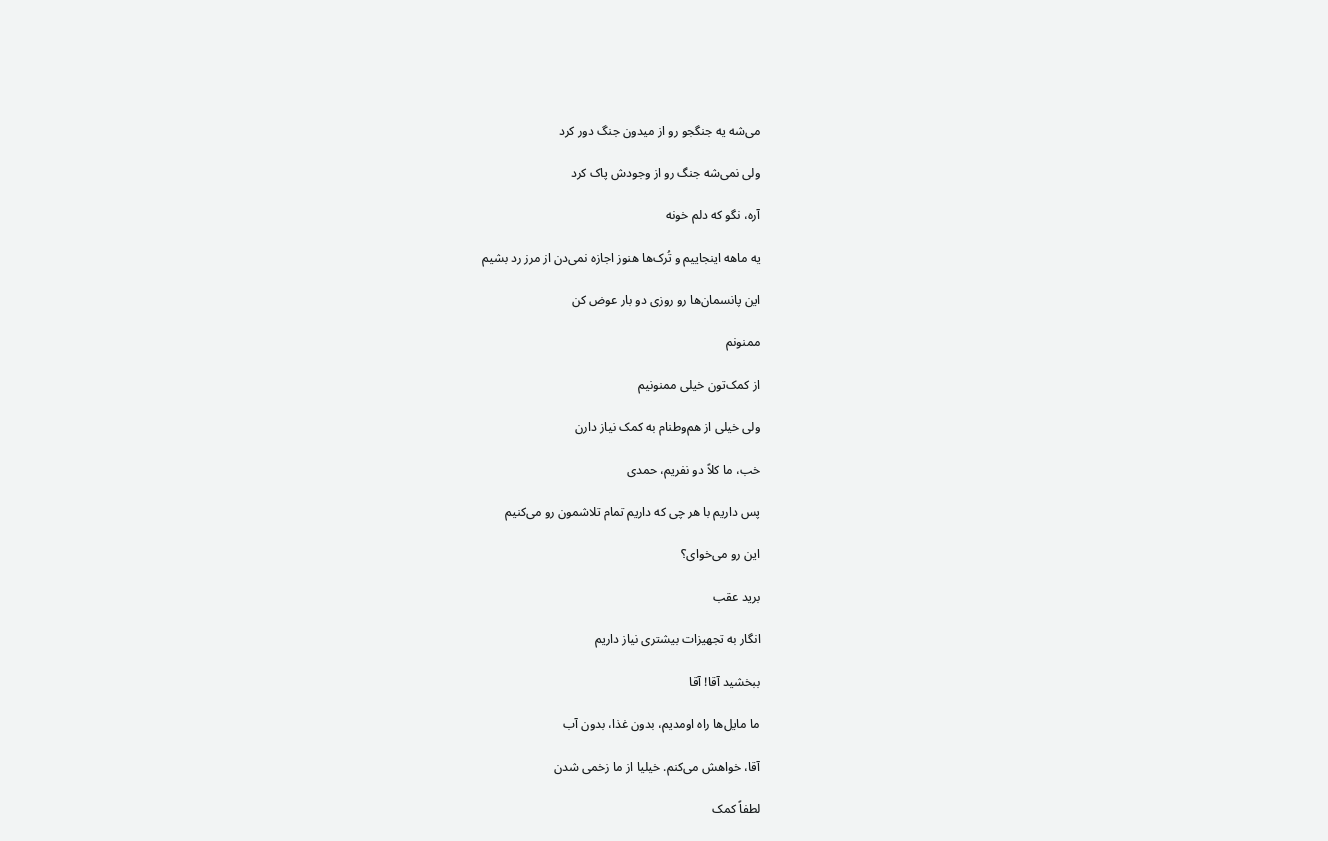می‌شه یه جنگجو رو از میدون جنگ دور کرد

ولی نمی‌شه جنگ رو از وجودش پاک کرد

آره، نگو که دلم خونه

یه ماهه اینجاییم و تُرک‌ها هنوز اجازه نمی‌دن از مرز رد بشیم

این پانسمان‌ها رو روزی دو بار عوض کن

ممنونم

از کمک‌تون خیلی ممنونیم

ولی خیلی از هم‌وطنام به کمک نیاز دارن

خب، ما کلاً دو نفریم، حمدی

پس داریم با هر چی که داریم تمام تلاشمون رو می‌کنیم

این رو می‌خوای؟

برید عقب

انگار به تجهیزات بیشتری نیاز داریم

ببخشید آقا! آقا

ما مایل‌ها راه اومدیم، بدون غذا، بدون آب

آقا، خواهش می‌کنم. خیلیا از ما زخمی شدن

لطفاً کمک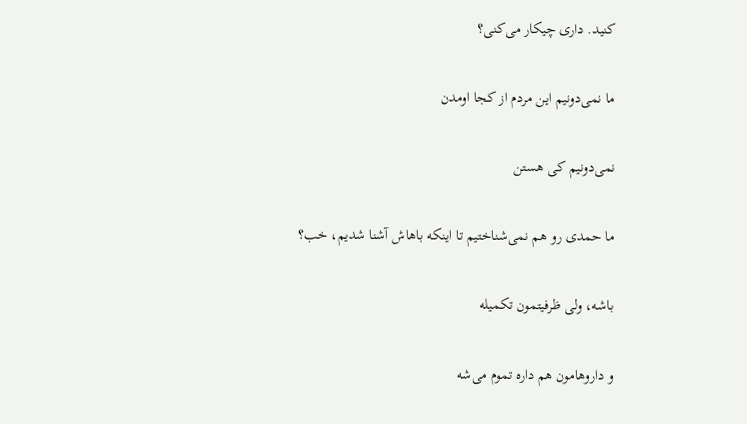کنید. داری چیکار می‌کنی؟

ما نمی‌دونیم این مردم از کجا اومدن

نمی‌دونیم کی هستن

ما حمدی رو هم نمی‌شناختیم تا اینکه باهاش آشنا شدیم، خب؟

باشه، ولی ظرفیتمون تکمیله

و داروهامون هم داره تموم می‌شه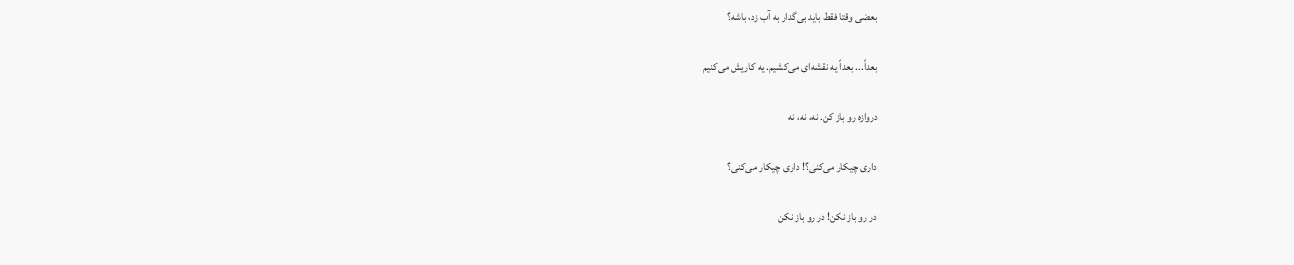بعضی وقتا فقط باید بی‌گدار به آب زد، باشه؟

بعداً... بعداً یه نقشه‌ای می‌کشیم. یه کاریش می‌کنیم

دروازه رو باز کن. نه، نه، نه

داری چیکار می‌کنی؟! داری چیکار می‌کنی؟

در رو باز نکن! در رو باز نکن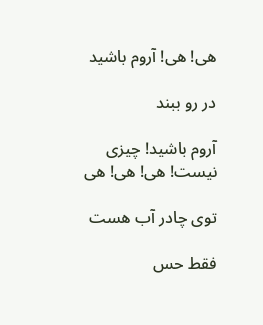هی! هی! آروم باشید

در رو ببند

آروم باشید! چیزی نیست! هی! هی! هی

توی چادر آب هست

فقط حس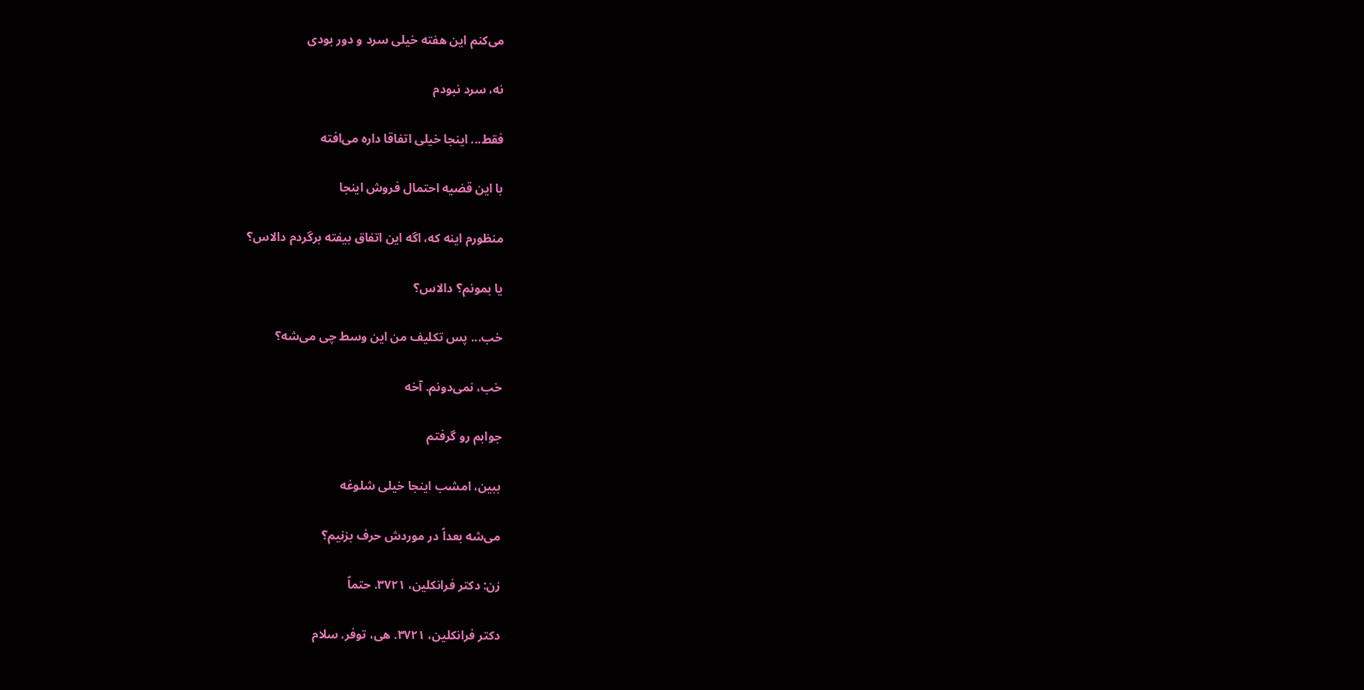می‌کنم این هفته خیلی سرد و دور بودی

نه، سرد نبودم

فقط... اینجا خیلی اتفاقا داره می‌افته

با این قضیه احتمال فروش اینجا

منظورم اینه که، اگه این اتفاق بیفته برگردم دالاس؟

یا بمونم؟ دالاس؟

خب... پس تکلیف من این وسط چی می‌شه؟

خب، نمی‌دونم. آخه

جوابم رو گرفتم

ببین، امشب اینجا خیلی شلوغه

می‌شه بعداً در موردش حرف بزنیم؟

زن: دکتر فرانکلین، ۳۷۲۱. حتماً

دکتر فرانکلین، ۳۷۲۱. هی، توفر. سلام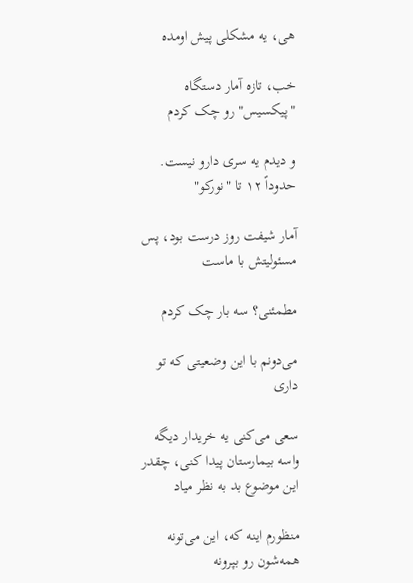هی، یه مشکلی پیش اومده

خب، تازه آمار دستگاه "پیکسیس" رو چک کردم

و دیدم یه سری دارو نیست. حدوداً ۱۲ تا "نورکو"

آمار شیفت روز درست بود، پس مسئولیتش با ماست

مطمئنی؟ سه بار چک کردم

می‌دونم با این وضعیتی که تو داری

سعی می‌کنی یه خریدار دیگه واسه بیمارستان پیدا کنی، چقدر این موضوع بد به نظر میاد

منظورم اینه که، این می‌تونه همه‌شون رو بپرونه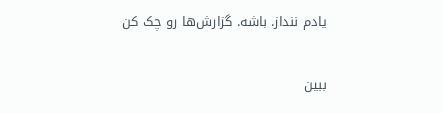یادم ننداز. باشه. گزارش‌ها رو چک کن

ببین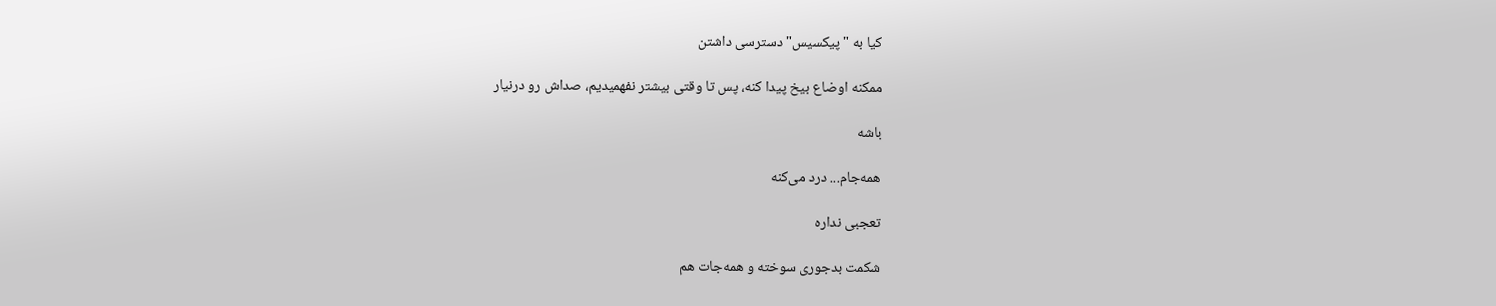کیا به "پیکسیس" دسترسی داشتن

ممکنه اوضاع بیخ پیدا کنه، پس تا وقتی بیشتر نفهمیدیم، صداش رو درنیار

باشه

همه‌جام... درد می‌کنه

تعجبی نداره

شکمت بدجوری سوخته و همه‌جات هم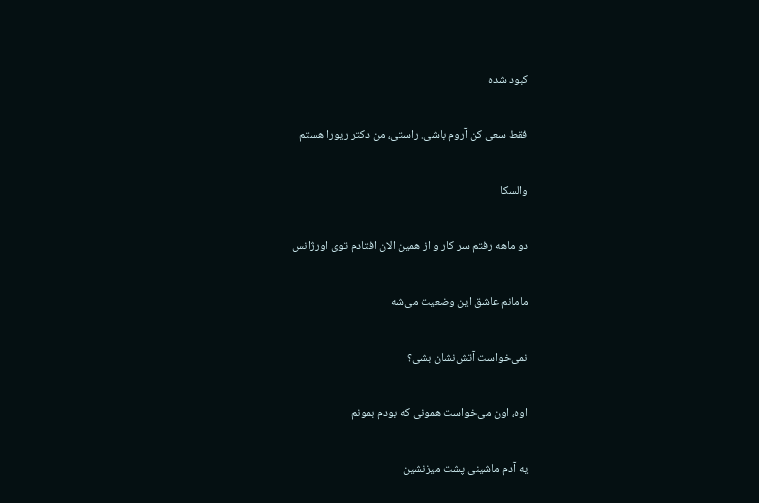کبود شده

فقط سعی کن آروم باشی. راستی، من دکتر ریورا هستم

والسکا

دو ماهه رفتم سر کار و از همین الان افتادم توی اورژانس

مامانم عاشق این وضعیت می‌شه

نمی‌خواست آتش‌نشان بشی؟

اوه، اون می‌خواست همونی که بودم بمونم

یه آدم ماشینی پشت میزنشین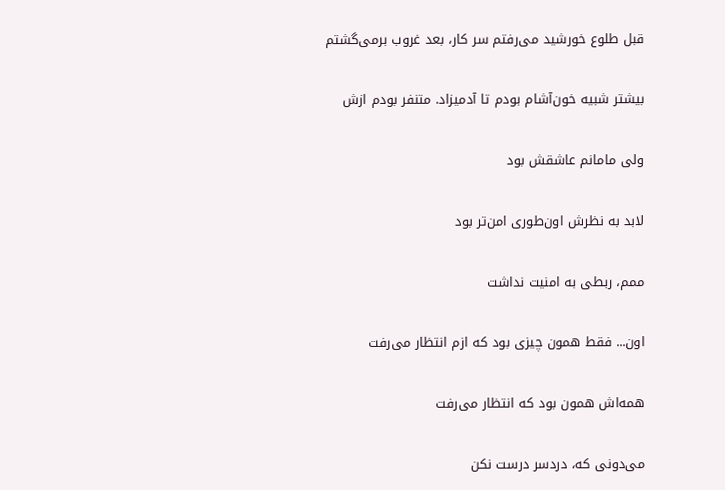قبل طلوع خورشید می‌رفتم سر کار، بعد غروب برمی‌گشتم

بیشتر شبیه خون‌آشام بودم تا آدمیزاد. متنفر بودم ازش

ولی مامانم عاشقش بود

لابد به نظرش اون‌طوری امن‌تر بود

ممم، ربطی به امنیت نداشت

اون... فقط همون چیزی بود که ازم انتظار می‌رفت

همه‌اش همون بود که انتظار می‌رفت

می‌دونی که، دردسر درست نکن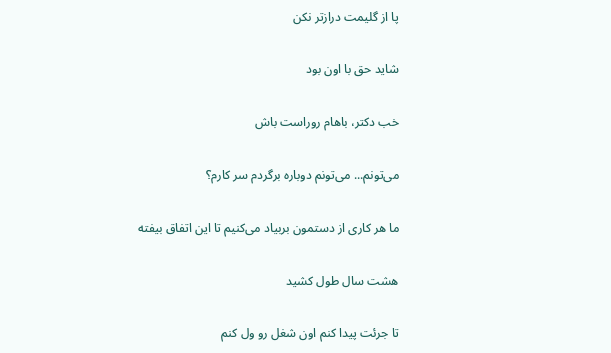پا از گلیمت درازتر نکن

شاید حق با اون بود

خب دکتر، باهام روراست باش

می‌تونم... می‌تونم دوباره برگردم سر کارم؟

ما هر کاری از دستمون بربیاد می‌کنیم تا این اتفاق بیفته

هشت سال طول کشید

تا جرئت پیدا کنم اون شغل رو ول کنم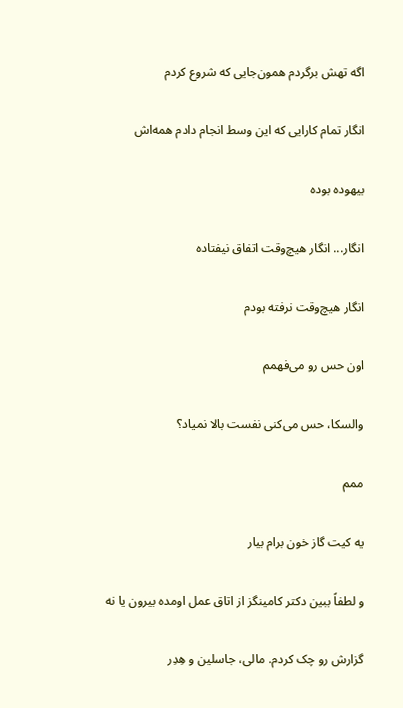اگه تهش برگردم همون‌جایی که شروع کردم

انگار تمام کارایی که این وسط انجام دادم همه‌اش

بیهوده بوده

انگار... انگار هیچ‌وقت اتفاق نیفتاده

انگار هیچ‌وقت نرفته بودم

اون حس رو می‌فهمم

والسکا، حس می‌کنی نفست بالا نمیاد؟

ممم

یه کیت گاز خون برام بیار

و لطفاً ببین دکتر کامینگز از اتاق عمل اومده بیرون یا نه

گزارش رو چک کردم. مالی، جاسلین و هِدِر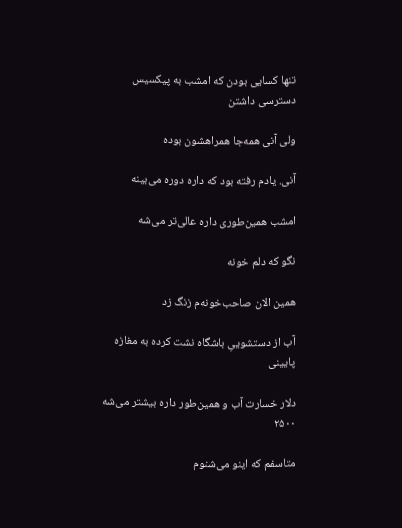تنها کسایی بودن که امشب به پیکسیس دسترسی داشتن

ولی آنی همه‌جا همراهشون بوده

آنی. یادم رفته بود که داره دوره می‌بینه

امشب همین‌طوری داره عالی‌تر می‌شه

نگو که دلم خونه

همین الان صاحب‌خونه‌م زنگ زد

آب از دستشوییِ باشگاه نشت کرده به مغازه پایینی

دلار خسارت آب و همین‌طور داره بیشتر می‌شه ۲۵۰۰

متاسفم که اینو می‌شنوم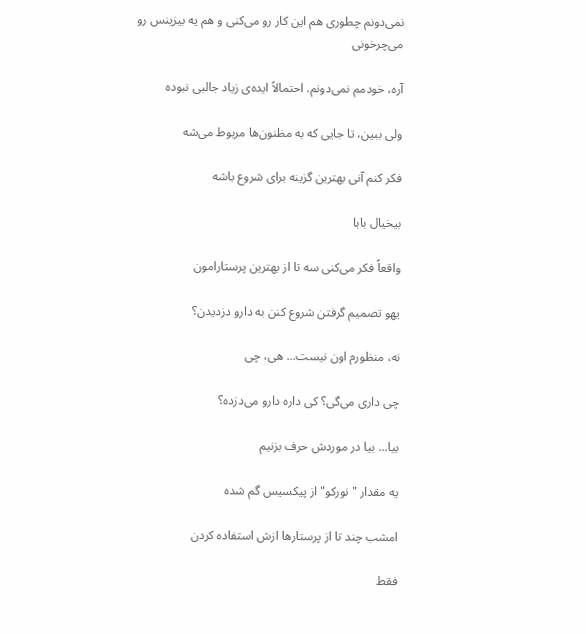نمی‌دونم چطوری هم این کار رو می‌کنی و هم یه بیزینس رو می‌چرخونی

آره، خودمم نمی‌دونم. احتمالاً ایده‌ی زیاد جالبی نبوده

ولی ببین، تا جایی که به مظنون‌ها مربوط می‌شه

فکر کنم آنی بهترین گزینه برای شروع باشه

بیخیال بابا

واقعاً فکر می‌کنی سه تا از بهترین پرستارامون

یهو تصمیم گرفتن شروع کنن به دارو دزدیدن؟

نه، منظورم اون نیست... هی، چی

چی داری می‌گی؟ کی داره دارو می‌دزده؟

بیا... بیا در موردش حرف بزنیم

یه مقدار "نورکو" از پیکسیس گم شده

امشب چند تا از پرستارها ازش استفاده کردن

فقط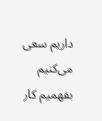داریم سعی می‌کنیم بفهمیم کار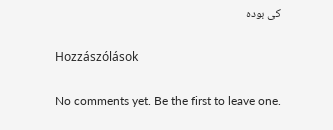کی بوده

Hozzászólások

No comments yet. Be the first to leave one.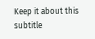Keep it about this subtitle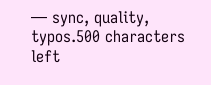— sync, quality, typos.500 characters left